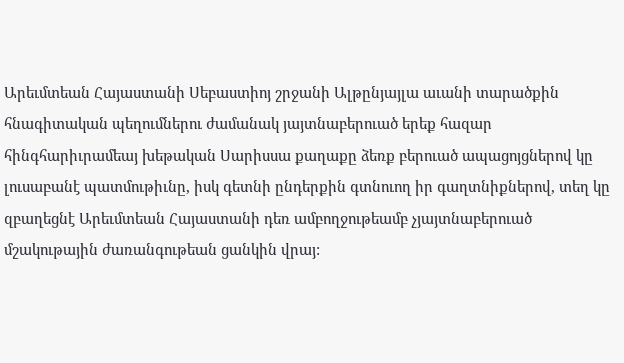Արեւմտեան Հայաստանի Սեբաստիոյ շրջանի Ալթընյայլա աւանի տարածքին հնագիտական պեղումներու ժամանակ յայտնաբերուած երեք հազար հինգհարիւրամեայ խեթական Սարիսսա քաղաքը ձեռք բերուած ապացոյցներով կը լուսաբանէ պատմութիւնը, իսկ գետնի ընդերքին գտնուող իր գաղտնիքներով, տեղ կը զբաղեցնէ Արեւմտեան Հայաստանի դեռ ամբողջութեամբ չյայտնաբերուած մշակութային ժառանգութեան ցանկին վրայ: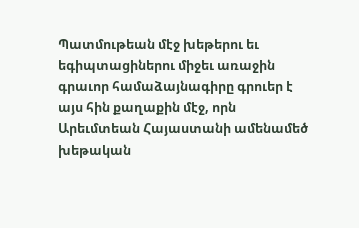Պատմութեան մէջ խեթերու եւ եգիպտացիներու միջեւ առաջին գրաւոր համաձայնագիրը գրուեր է այս հին քաղաքին մէջ, որն Արեւմտեան Հայաստանի ամենամեծ խեթական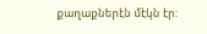քաղաքներէն մէկն էր: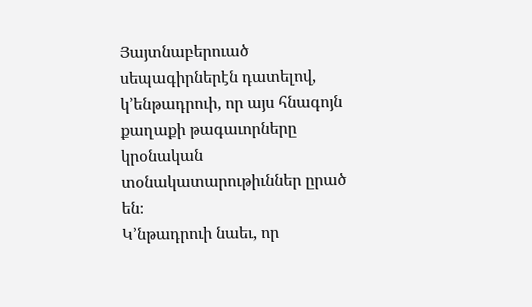Յայտնաբերուած սեպագիրներէն դատելով, կ’ենթադրուի, որ այս հնագոյն քաղաքի թագաւորները կրօնական տօնակատարութիւններ ըրած են։
Կ’նթադրուի նաեւ, որ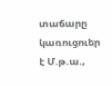տաճարը կառուցուեր է Մ.թ.ա.,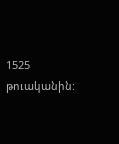1525 թուականին: